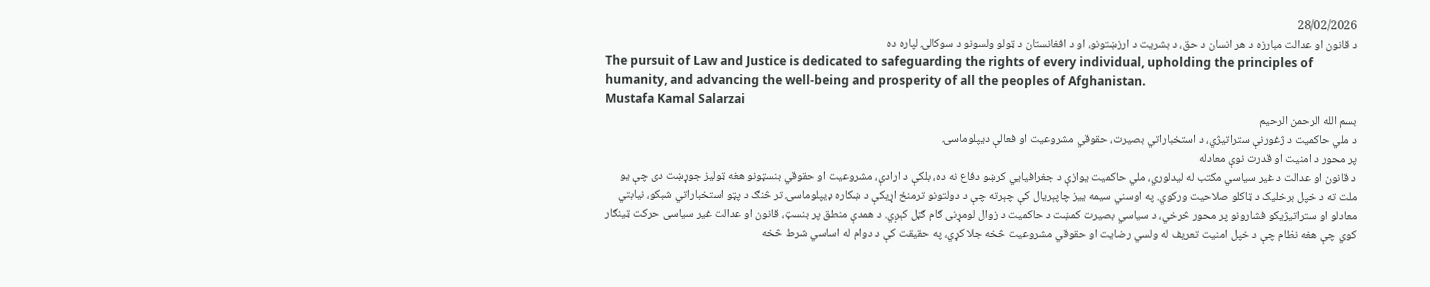28/02/2026
د قانون او عدالت مبارزه د هر انسان د حق، د بشریت د ارزښتونو، او د افغانستان د ټولو ولسونو د سوکالۍ لپاره ده
The pursuit of Law and Justice is dedicated to safeguarding the rights of every individual, upholding the principles of humanity, and advancing the well-being and prosperity of all the peoples of Afghanistan.
Mustafa Kamal Salarzai
بسم الله الرحمن الرحیم
د ملي حاکمیت د ژغورنې ستراتیژي، د استخباراتي بصیرت، حقوقي مشروعیت او فعالې دیپلوماسۍ
پر محور د امنیت او قدرت نوې معادله
د قانون او عدالت د غیر سیاسي مکتب له لیدلوري، ملي حاکمیت یوازې د جغرافیایي کرښو دفاع نه ده، بلکې د ارادې، مشروعیت او حقوقي بنسټونو هغه ټولیز جوړښت دی چې یو ملت ته د خپل برخلیک د ټاکلو صلاحیت ورکوي. په اوسني سیمه ییز چاپېریال کې چېرته چې د دولتونو ترمنځ اړیکې د ښکاره ډیپلوماسۍ تر څنګ د پټو استخباراتي شبکو، نیابتي معادلو او ستراتیژیکو فشارونو پر محور څرخي، د سیاسي بصیرت کمښت د حاکمیت د زوال لومړنی ګام ګڼل کېږي. د همدې منطق پر بنسټ، قانون او عدالت غیر سیاسی حرکت ټینګار کوي چې هغه نظام چې د خپل امنیت تعریف له ولسي رضایت او حقوقي مشروعیت څخه جلا کړي، په حقیقت کې د دوام له اساسي شرط څخه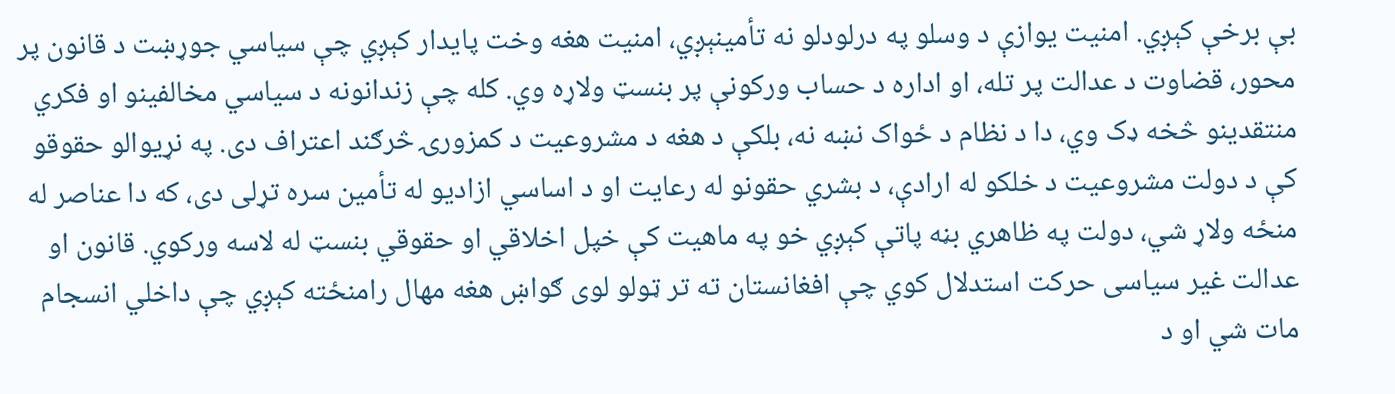بې برخې کېږي. امنیت یوازې د وسلو په درلودلو نه تأمینېږي، امنیت هغه وخت پایدار کېږي چې سیاسي جوړښت د قانون پر محور، قضاوت د عدالت پر تله، او اداره د حساب ورکونې پر بنسټ ولاړه وي. کله چې زندانونه د سیاسي مخالفینو او فکري منتقدینو څخه ډک وي، دا د نظام د ځواک نښه نه، بلکې د هغه د مشروعیت د کمزورۍ څرګند اعتراف دی. په نړیوالو حقوقو کې د دولت مشروعیت د خلکو له ارادې، د بشري حقونو له رعایت او د اساسي ازادیو له تأمین سره تړلی دی، که دا عناصر له منځه ولاړ شي، دولت په ظاهري بڼه پاتې کېږي خو په ماهیت کې خپل اخلاقي او حقوقي بنسټ له لاسه ورکوي. قانون او عدالت غیر سیاسی حرکت استدلال کوي چې افغانستان ته تر ټولو لوی ګواښ هغه مهال رامنځته کېږي چې داخلي انسجام مات شي او د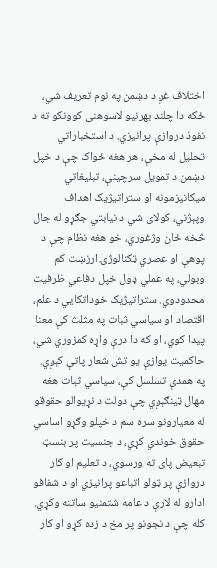اختلاف غږ د دښمن په نوم تعریف شي، ځکه دا چلند بهرنیو لاسوهنی کوونکو ته د نفوذ دروازې پرانیزي. د استخباراتي تحلیل له مخې، هر هغه ځواک چې د خپل دښمن د تمویل سرچینې، تبلیغاتي میکانیزمونه او ستراتیژیک اهداف وپېژني، کولای شي د نیابتي جګړو له جال څخه ځان وژغوري، خو هغه نظام چې د پوهې او عصري ټکنالوژۍ ارزښت کم وبولي، په عملي ډول خپل دفاعي ظرفیت محدودوي. ستراتیژیک خوداتکایي د علم، اقتصاد او سیاسي ثبات په مثلث کې معنا پیدا کوي، او که دا درې واړه کمزوري شي، حاکمیت یوازې یو تش شعار پاتې کېږي.
په همدې تسلسل کې، سیاسي ثبات هغه مهال ټینګېږي چې دولت د نړیوالو حقوقو له معیارونو سره سم د خپلو وګړو اساسي حقوق خوندي کړي، د جنسیت پر بنسټ تبعیض پای ته ورسوي، د تعلیم او کار دروازې پر ټولو اتباعو پرانیزي او د شفافو ادارو له لارې د عامه شتمنیو ساتنه وکړي. کله چې د نجونو پر مخ د زده کړو او کار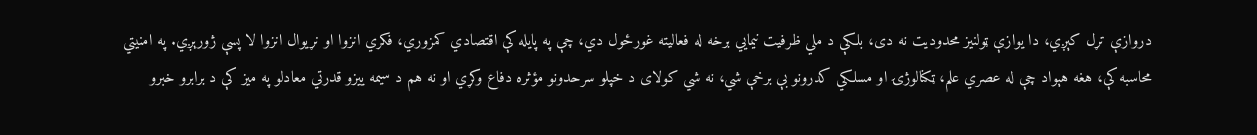دروازې تړل کېږي، دا یوازې ټولنیز محدودیت نه دی، بلکې د ملي ظرفیت نیمایي برخه له فعالیته غورځول دي، چې په پایله کې اقتصادي کمزوري، فکري انزوا او نړیوال انزوا لا پسې ژورېږي. په امنیتي محاسبه کې، هغه هېواد چې له عصري علم، ټکنالوژۍ او مسلکي کدرونو بې برخې شي، نه شي کولای د خپلو سرحدونو مؤثره دفاع وکړي او نه هم د سیمه ییزو قدرتي معادلو په میز کې د برابرو خبرو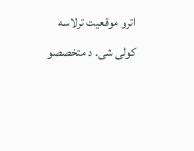اترو موقعیت ترلاسه کولی شی. د متخصصو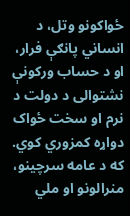ځواکونو وتل، د انساني پانګې فرار، او د حساب ورکونې نشتوالی د دولت د نرم او سخت ځواک دواړه کمزوري کوي. که د عامه سرچینو، منرالونو او ملي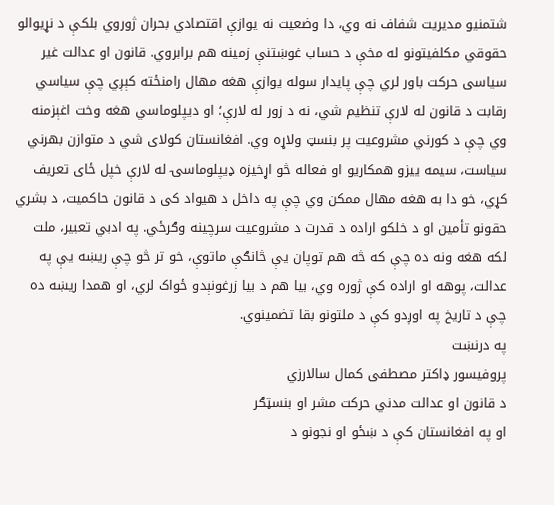شتمنیو مدیریت شفاف نه وي، دا وضعیت نه یوازې اقتصادي بحران ژوروي بلکې د نړیوالو حقوقي مکلفیتونو له مخې د حساب غوښتنې زمینه هم برابروي. قانون او عدالت غیر سیاسی حرکت باور لري چې پایدار سوله یوازې هغه مهال رامنځته کېږي چې سیاسي رقابت د قانون له لارې تنظیم شي، نه د زور له لارې؛ او دیپلوماسي هغه وخت اغېزمنه وي چې د کورني مشروعیت پر بنسټ ولاړه وي. افغانستان کولای شي د متوازن بهرني سیاست، سیمه ییزو همکاریو او فعاله څو اړخیزه ډیپلوماسۍ له لارې خپل ځای تعریف کړي، خو دا به هغه مهال ممکن وي چې په داخل د هیواد کی د قانون حاکمیت، د بشري حقونو تأمین او د خلکو اراده د قدرت د مشروعیت سرچینه وګرځي. په ادبي تعبیر، ملت لکه هغه ونه ده چې که څه هم توپان یې څانګې ماتوې، خو تر څو چې ریښه یې په عدالت، پوهه او اراده کې ژوره وي، بیا هم د بیا زرغونېدو ځواک لري، او همدا ریښه ده چې د تاریخ په اوږدو کې د ملتونو بقا تضمینوي.
په درنښت
پروفیسور ډاکتر مصطفی کمال سالارزي
د قانون او عدالت مدني حرکت مشر او بنسټګر
او په افغانستان کې د ښځو او نجونو د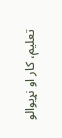تعلیم، کار او نړیوالو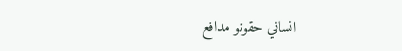انساني حقونو مدافع